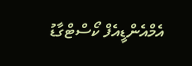އެމްއެންޑީއެފް ކޯސްޓްގާޑު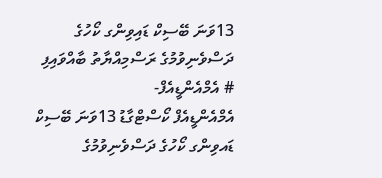13ވަނަ ބޭސިކް ޑައިވިންގ ކޯހުގެ ދަސްވެނިވުމުގެ ރަސްމިއްޔާތު ބާއްވައިފި
# އެމްއެންޑީއެފް-
އެމްއެންޑީއެފް ކޯސްޓްގާޑު 13ވަނަ ބޭސިކް ޑައވިންގ ކޯހުގެ ދަސްވެނިވުމުގެ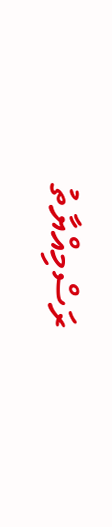ރަސްމިއްޔާތު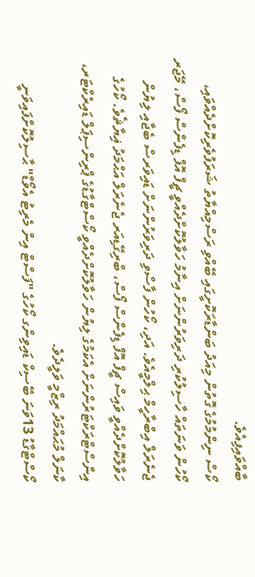ބާއްވައިފިއެވެ.
ކޯސް ނިންމުމުގެ ގޮތުން މިއަދު ބަންޑާރަކޮށީގައި ބޭއްވި ރަސްމިއްޔާތު ޝަރަފުވެރިކޮށްދެއްވައި، ކޯހުން ވަނަތައް ހާސިލުކުރި ދަރިވަރުންނަށް އިނާމު ހަވާލުކޮށްދެއްވީ ޗީފް އޮފް ޑިފެންސް ފޯސް، މޭޖަރ ޖެނެރަލް އިބްރާހީމް ޙިލްމީއެވެ. އަދި، ކޯހުން ފާސްވި ދަރިވަރުންނަށް ޑައިވަރސް ބެޖާއި ލިޔުން ހަވާލުކޮށްދެއްވީ ވައިސް ޗީފް އޮފް ޑިފެންސް ފޯސް، ބްރިގޭޑިއަރ ޖެނެރަލް އަޙްމަދު ޣިޔާޘެވެ. ކޯހުގެ އިންސްޓްރަކްޓަރުންނަށް އެކަމުގެ ލިޔުން ހަވާލުކޮށްދެއްވީ ކޯސްޓްގާޑުގެ ޕްރިންސިޕަލް ޑައިރެކްޓަރ، ކާނަލް މުޙައްމަދު ރިޒްމީ ވަލީދެވެ.
ކޯސްޓްގާޑު 13ވަނަ ބޭސިކް ޑައިވިންގ ކޯހުގެ "ފަސްޓް އިން މެރިޓު އެވޯޑް" ޙާސިލުކޮށްފައިވަނީ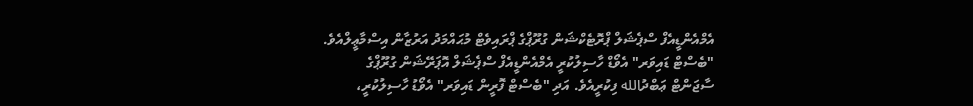އެމްއެންޑީއެފް ސްޕެޝަލް ޕްރޮޓެކްޝަން ގުރޫޕްގެ ޕްރައިވެޓް މުޙައްމަދު އަރުޒާން އިސްމާޢީލްއެވެ. "ބެސްޓް ޑައިވަރ" އެވޯޑް ހާސިލުކުރީ އެމްއެންޑީއެފް ސްޕެޝަލް އޮޕަރޭޝަން ގުރޫޕްގެ ސާޖަންޓް ޢަބްދުالله ފިކުރީއެވެ. އަދި "ބެސްޓް ފޮރީން ޑައިވަރ" އެވޯޑު ހާސިލުކުރީ،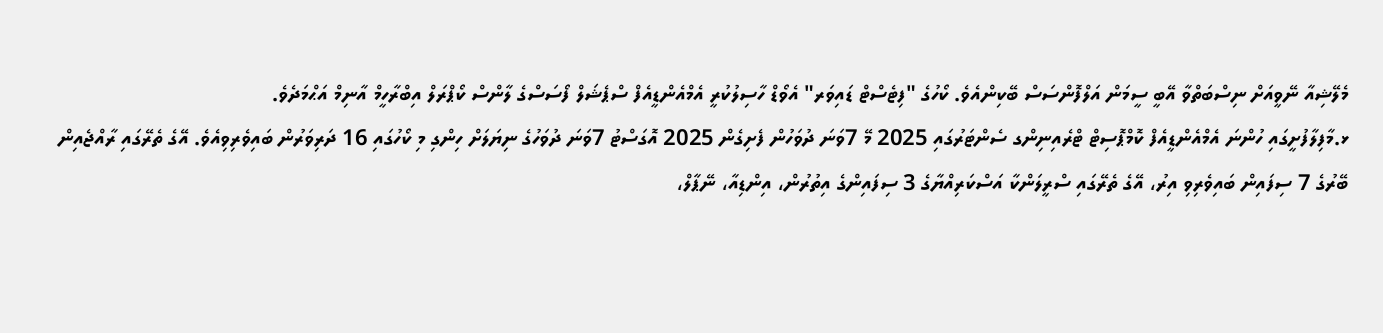މެލޭޝިއާ ނޭވީއަށް ނިސްބަތްވާ އޭބީ ސީމަން އަލްފޮންސަސް ބޭކިންއެވެ. ކޯހުގެ "ފިޓެސްޓް ޑައިވަރ" އެވޯޑް ހާސިލުކުރީ އެމްއެންޑީއެފް ސްޕެޝަލް ފޯސަސްގެ ލާންސް ކޯޕްރަލް އިބްރާހީމް އާނިމް އަޙްމަދެވެ.
ޅ.މާފިލާފުށީގައި ހުންނަ އެމްއެންޑީއެފް ކޮމްޕޮސިޓް ޓްރެއިނިންގ ސެންޓަރުގައި 2025 މޭ 7ވަނަ ދުވަހުން ފެށިގެން 2025 އޮގަސްޓު 7ވަނަ ދުވަހުގެ ނިޔަލަށް ހިންގި މި ކޯހުގައި 16 ދަރިވަރުން ބައިވެރިވިއެވެ. އޭގެ ތެރޭގައި ރާއްޖެއިން ބޭރުގެ 7 ސިފައިން ބައިވެރިވި އިރު، އޭގެ ތެރޭގައި ސްރީލަންކާ އަސްކަރިއްޔާގެ 3 ސިފައިންގެ އިތުރުން، އިންޑިއާ، ނޭޕާލް،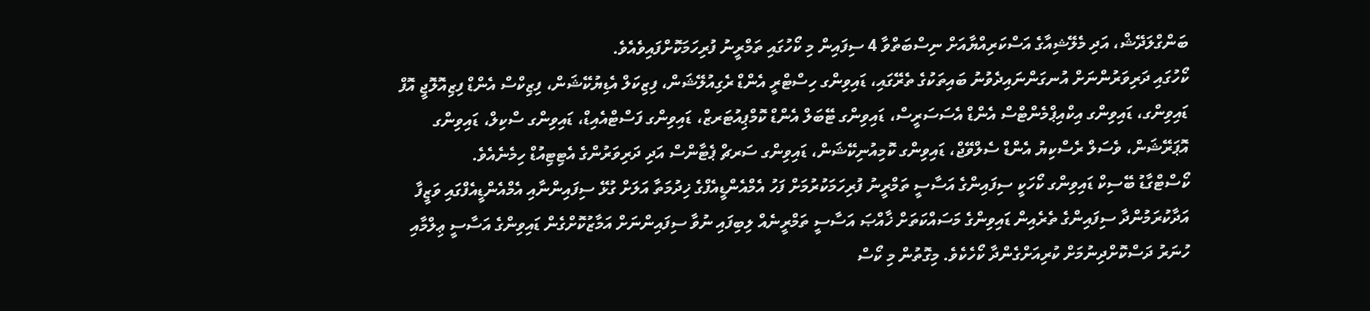ބަންގްލަދޭޝް، އަދި މެލޭޝިއާގެ އަސްކަރިއްޔާއަށް ނިސްބަތްވާ 4 ސިފައިން މި ކޯހުގައި ތަމްރީނު ފުރިހަމަކޮށްފައިވެއެވެ.
ކޯހުގައި ދަރިވަރުންނަށް އުނގަންނައިދެވުނު ބައިތަކުގެ ތެރޭގައި، ޑައިވިންގ ހިސްޓްރީ އެންޑް ރެގިއުލޭޝަން، ފިޒިކަލް އެޑިޔުކޭޝަން، ފިޒިކްސް އެންޑް ފިޒިއޮލޮޖީ އޮފް ޑައިވިންގ، ޑައިވިންގ އިކްއިޕްމެންޓްސް އެންޑް އެސަސަރީސް، ޑައިވިންގ ޓޭބަލް އެންޑް ކޮމްޕިއުޓަރޒް، ޑައިވިންގ ފަސްޓްއެއިޑް، ޑައިވިންގ ސްކިލް، ޑައިވިންގ އޮޕަރޭޝަން، ވެސަލް ރެސްކިޔު އެންޑް ސެލްވޭޖް، ޑައިވިންގ ކޮމިއުނިކޭޝަން، ޑައިވިންގ ސަރޗް ޕެޓާންސް އަދި ދަރިވަރުންގެ އެޓިޓިއުޑް ހިމެނެއެވެ.
ކޯސްޓްގާޑު ބޭސިކް ޑައިވިންގ ކޯހަކީ ސިފައިންގެ އަސާސީ ތަމްރީނު ފުރިހަމަކުރުމަށް ފަހު އެމްއެންޑީއެފްގެ ޚިދުމަތާ އަލަށް ގުޅޭ ސިފައިންނާއި އެމްއެންޑީއެފްގައި ވަޒީފާ އަދާކުރަމުންދާ ސިފައިންގެ ތެރެއިން ޑައިވިންގެ މަސައްކަތަށް ޚާއްޞަ އަސާސީ ތަމްރީނެއް ލިބިފައި ނުވާ ސިފައިންނަށް އަމާޒުކޮށްގެން ޑައިވިންގެ އަސާސީ ޢިލްމާއި ހުނަރު ދަސްކޮށްދިނުމަށް ކުރިއަށްގެންދާ ކޯހެކެވެ. މިގޮތުން މި ކޯސް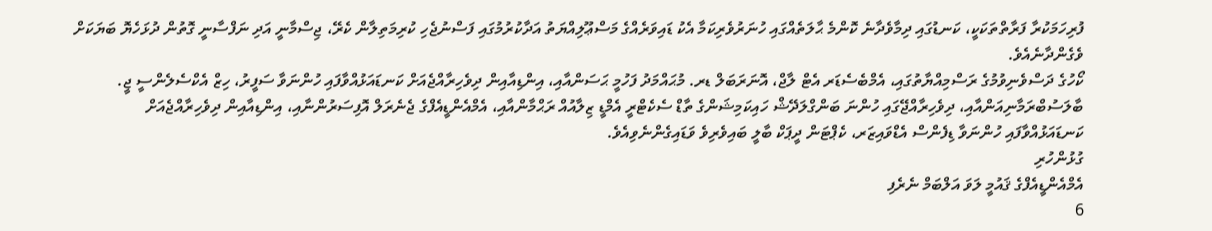ފުރިހަމަކުރާ ފަރާތްތަކަކީ، ކަނޑުގައި ދިމާވެދާނެ ކޮންމެ ޙާލަތެއްގައި ހުނަރުވެރިކަމާ އެކު ޑައިވަރެއްގެ މަސްޢޫލިއްޔަތު އަދާކުރުމުގައި ފަސްނުޖެހި ކުރިމަތިލާން ކެރޭ، ޖިސްމާނީ އަދި ނަފްސާނީ ގޮތުން ދުޅަހެޔޮ ބަޔަކަށް ވެގެންދާނެއެވެ.
ކޯހުގެ ދަސްވެނިވުމުގެ ރަސްމިއްޔާތުގައި، އެމްބެސެޑަރ އެޓް ލާޖް، އޮނަރަބަލް ޑރ. މުޙައްމަދު ފަހުމީ ޙަސަންއާއި، އިންޑިއާއިން ދިވެހިރާއްޖެއަށް ކަނޑައަޅުއްވާފައި ހުންނަވާ ސަފީރު، ހިޒް އެކްސެލެންސީ ޖީ. ބާލަސުބްރަމާނިއަންއާއި، ދިވެހިރާއްޖޭގައި ހުންނަ ބަންގްލަދޭޝް ހައިކަމިޝަންގެ ތާޑް ސެކެޓްރީ އެމްޑީ ޒިލާއުއް ރަޙްމާންއާއި، އެމްއެންޑީއެފްގެ ޖެނެރަލް އޮފިސަރުންނާއި، އިންޑިއާއިން ދިވެހިރާއްޖެއަށް ކަނޑައަޅުއްވާފައި ހުންނަވާ ޑިފެންސް އެޑްވައިޒަރ، ކެޕްޓަން ދީޕަކް ބާލީ ބައިވެރިވެ ވަޑައިގެންނެވިއެވެ.
ގުޅުންހުރި
އެމްއެންޑީއެފްގެ ޤައުމީ ލަވަ އަލްބަމް ނެރެފި
6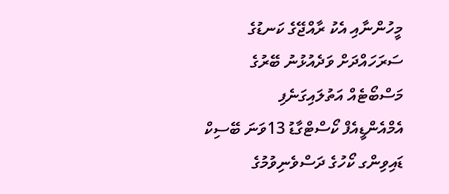މީހުންނާއި އެކު ރާއްޖޭގެ ކަނޑުގެ ސަރަހައްދަށް ވަދެއުޅުނު ބޭރުގެ މަސްބޯޓެއް އަތުލައިގަނެފި
އެމްއެންޑީއެފް ކޯސްޓްގާޑު 13ވަނަ ބޭސިކް ޑައިވިންގ ކޯހުގެ ދަސްވެނިވުމުގެ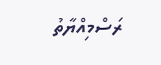ރަސްމިއްޔާތު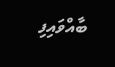ބާއްވައިފި